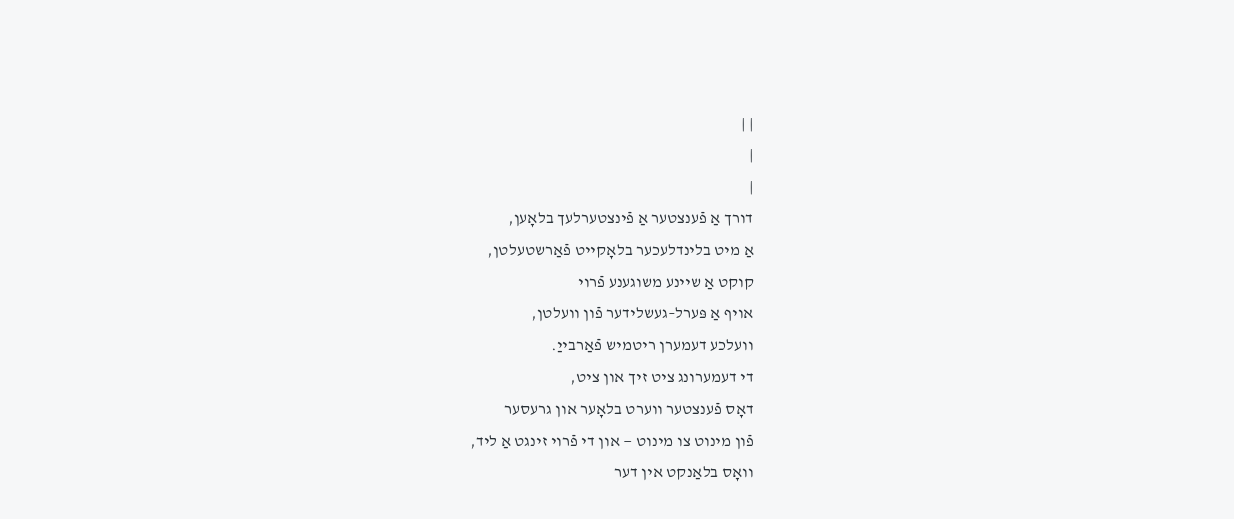| |
|
|
דורך אַ פֿענצטער אַ פֿינצטערלעך בלאָען,
אַ מיט בלינדלעכער בלאָקייט פֿאַרשטעלטן,
קוקט אַ שיינע משוגענע פֿרוי
אויף אַ פּערל–געשלידער פֿון וועלטן,
וועלכע דעמערן ריטמיש פֿאַרבייַ.
די דעמערונג ציט זיך און ציט,
דאָס פֿענצטער ווערט בלאָער און גרעסער
פֿון מינוט צו מינוט — און די פֿרוי זינגט אַ ליד,
וואָס בלאַנקט אין דער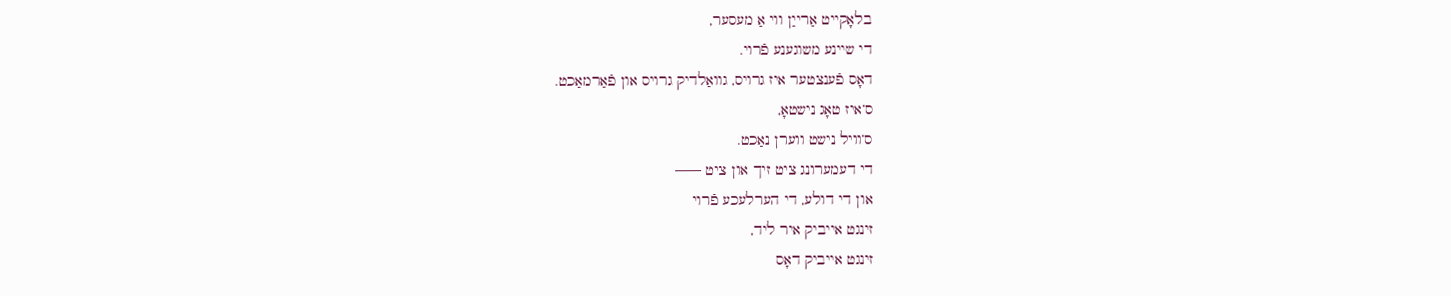בלאָקייט אַרייַן ווי אַ מעסער,
די שיינע משוגענע פֿרוי.
דאָס פֿענצטער איז גרויס, גוואַלדיק גרויס און פֿאַרמאַכט.
ס‘איז טאָג נישטאָ,
ס‘וויל נישט ווערן נאַכט.
די דעמערונג ציט זיך און ציט ——
און די דולע, די הערלעכע פֿרוי
זינגט אייביק איר ליד,
זינגט אייביק דאָס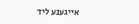אייגענע ליד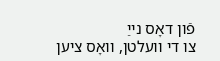פֿון דאָס נייַ
צו די וועלטן, וואָס ציען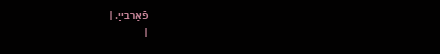פֿאַרבייַ. |
|